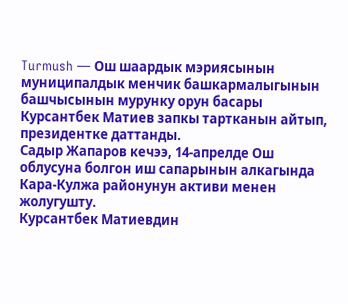Turmush — Ош шаардык мэриясынын муниципалдык менчик башкармалыгынын башчысынын мурунку орун басары Курсантбек Матиев запкы тартканын айтып, президентке даттанды.
Садыр Жапаров кечээ, 14-апрелде Ош облусуна болгон иш сапарынын алкагында Кара-Кулжа районунун активи менен жолугушту.
Курсантбек Матиевдин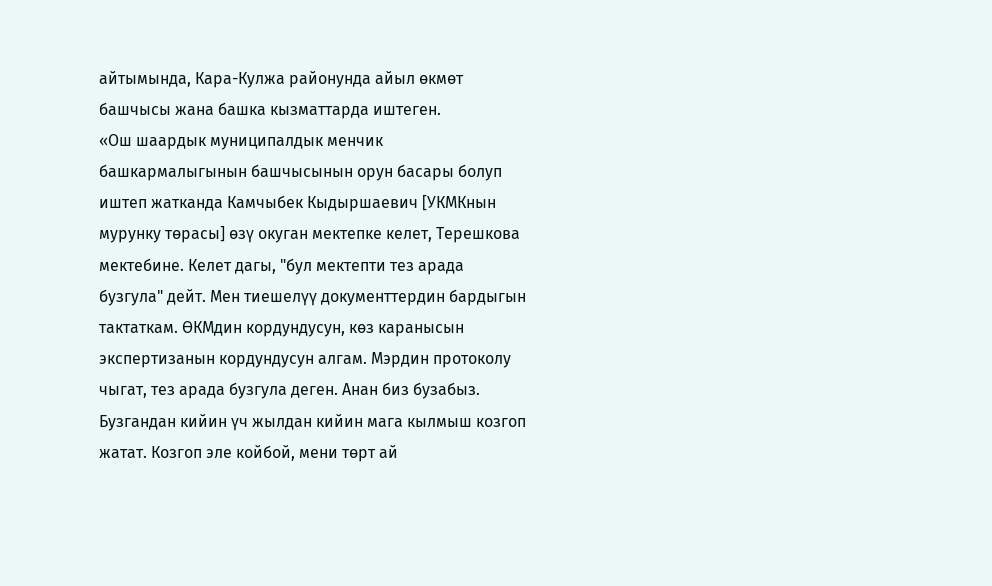айтымында, Кара-Кулжа районунда айыл өкмөт башчысы жана башка кызматтарда иштеген.
«Ош шаардык муниципалдык менчик башкармалыгынын башчысынын орун басары болуп иштеп жатканда Камчыбек Кыдыршаевич [УКМКнын мурунку төрасы] өзү окуган мектепке келет, Терешкова мектебине. Келет дагы, "бул мектепти тез арада бузгула" дейт. Мен тиешелүү документтердин бардыгын тактаткам. ӨКМдин кордундусун, көз каранысын экспертизанын кордундусун алгам. Мэрдин протоколу чыгат, тез арада бузгула деген. Анан биз бузабыз. Бузгандан кийин үч жылдан кийин мага кылмыш козгоп жатат. Козгоп эле койбой, мени төрт ай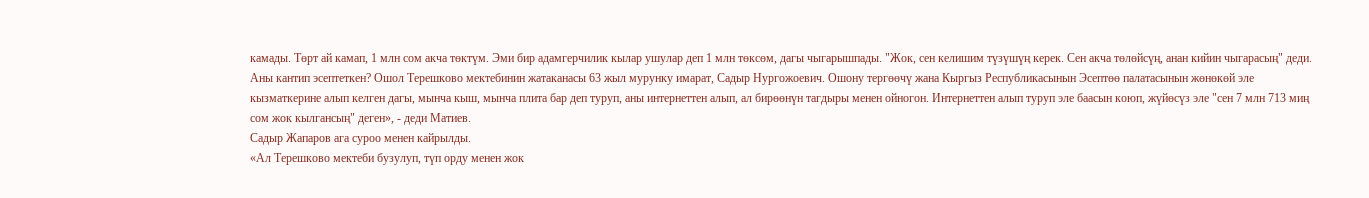камады. Төрт ай камап, 1 млн сом акча төктүм. Эми бир адамгерчилик кылар ушулар деп 1 млн төксөм, дагы чыгарышпады. "Жок, сен келишим түзүшүң керек. Сен акча төлөйсүң, анан кийин чыгарасың" деди. Аны кантип эсептеткен? Ошол Терешково мектебинин жатаканасы 63 жыл мурунку имарат, Садыр Нургожоевич. Ошону тергөөчү жана Кыргыз Республикасынын Эсептөө палатасынын жөнөкөй эле кызматкерине алып келген дагы, мынча кыш, мынча плита бар деп туруп, аны интернеттен алып, ал бирөөнүн тагдыры менен ойногон. Интернеттен алып туруп эле баасын коюп, жүйөсүз эле "сен 7 млн 713 миң сом жок кылгансың" деген», - деди Матиев.
Садыр Жапаров ага суроо менен кайрылды.
«Ал Терешково мектеби бузулуп, түп орду менен жок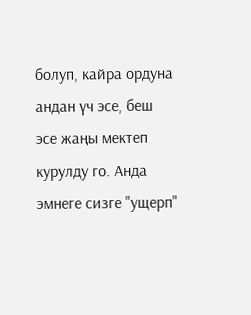болуп, кайра ордуна андан үч эсе, беш эсе жаңы мектеп курулду го. Анда эмнеге сизге "ущерп"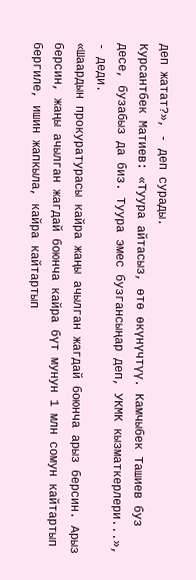деп жатат?», - деп сурады.
Курсантбек Матиев: «Туура айтасыз, өтө өкүнүчтүү. Камчыбек Ташиев буз десе, бузабыз да биз. Туура эмес бузгансыңар деп, УКМК кызматкерлери...», - деди.
«Шаардын прокуратурасы кайра жаңы ачылган жагдай боюнча арыз берсин. Арыз берсин, жаңы ачылган жагдай боюнча кайра бүт мунун 1 млн сомун кайтартып бергиле, ишин жапкыла, кайра кайтартып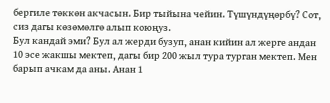бергиле төккөн акчасын. Бир тыйына чейин. Түшүндүңөрбү? Сот, сиз дагы көзөмөлгө алып коюңуз.
Бул кандай эми? Бул ал жерди бузуп, анан кийин ал жерге андан 10 эсе жакшы мектеп, дагы бир 200 жыл тура турган мектеп. Мен барып ачкам да аны. Анан 1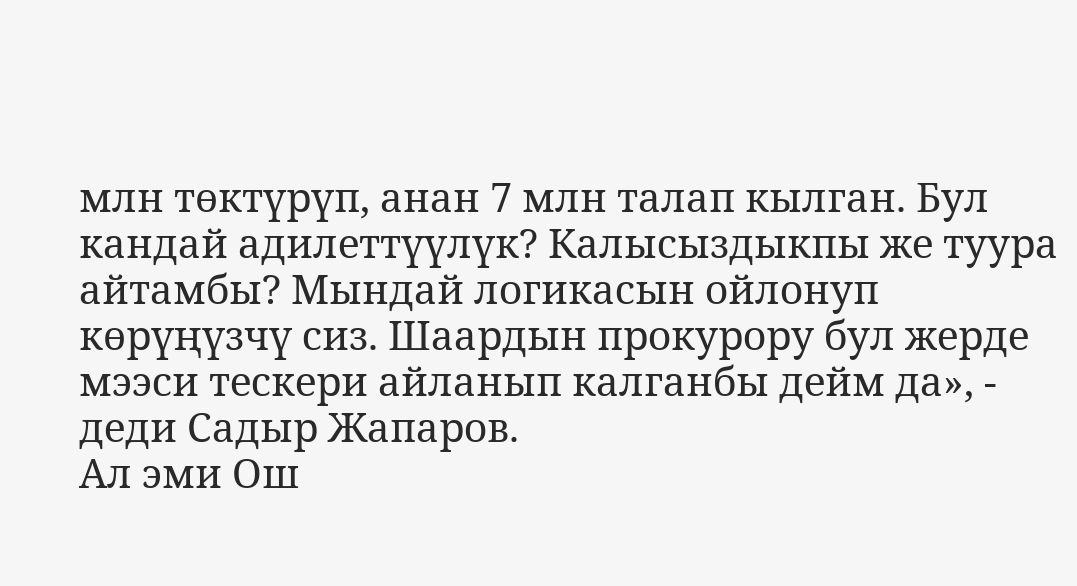млн төктүрүп, анан 7 млн талап кылган. Бул кандай адилеттүүлүк? Калысыздыкпы же туура айтамбы? Мындай логикасын ойлонуп көрүңүзчү сиз. Шаардын прокурору бул жерде мээси тескери айланып калганбы дейм да», - деди Садыр Жапаров.
Ал эми Ош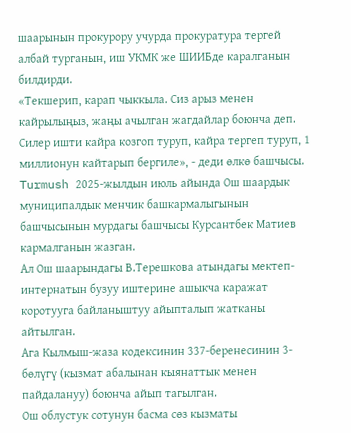шаарынын прокурору учурда прокуратура тергей албай турганын, иш УКМК же ШИИБде каралганын билдирди.
«Текшерип, карап чыккыла. Сиз арыз менен кайрылыңыз, жаңы ачылган жагдайлар боюнча деп. Силер ишти кайра козгоп туруп, кайра тергеп туруп, 1 миллионун кайтарып бергиле», - деди өлкө башчысы.
Turmush 2025-жылдын июль айында Ош шаардык муниципалдык менчик башкармалыгынын башчысынын мурдагы башчысы Курсантбек Матиев кармалганын жазган.
Ал Ош шаарындагы В.Терешкова атындагы мектеп-интернатын бузуу иштерине ашыкча каражат коротууга байланыштуу айыпталып жатканы айтылган.
Ага Кылмыш-жаза кодексинин 337-беренесинин 3-бөлүгү (кызмат абалынан кыянаттык менен пайдалануу) боюнча айып тагылган.
Ош облустук сотунун басма сөз кызматы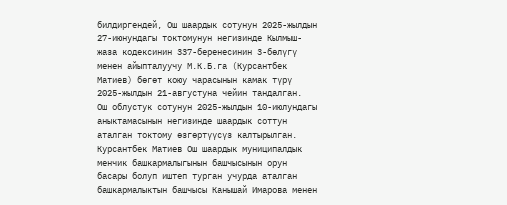билдиргендей, Ош шаардык сотунун 2025-жылдын 27-июнундагы токтомунун негизинде Кылмыш-жаза кодексинин 337-беренесинин 3-бөлүгү менен айыпталуучу М.К.Б.га (Курсантбек Матиев) бөгөт коюу чарасынын камак түрү 2025-жылдын 21-августуна чейин тандалган.
Ош облустук сотунун 2025-жылдын 10-июлундагы аныктамасынын негизинде шаардык соттун аталган токтому өзгөртүүсүз калтырылган.
Курсантбек Матиев Ош шаардык муниципалдык менчик башкармалыгынын башчысынын орун басары болуп иштеп турган учурда аталган башкармалыктын башчысы Канышай Имарова менен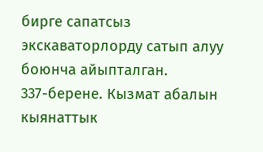бирге сапатсыз экскаваторлорду сатып алуу боюнча айыпталган.
337-берене. Кызмат абалын кыянаттык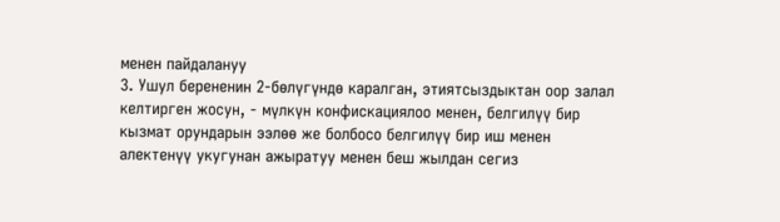менен пайдалануу
3. Ушул берененин 2-бөлүгүндө каралган, этиятсыздыктан оор залал келтирген жосун, - мүлкүн конфискациялоо менен, белгилүү бир кызмат орундарын ээлөө же болбосо белгилүү бир иш менен алектенүү укугунан ажыратуу менен беш жылдан сегиз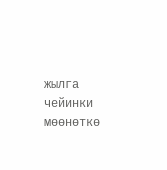жылга чейинки мөөнөткө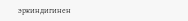эркиндигинен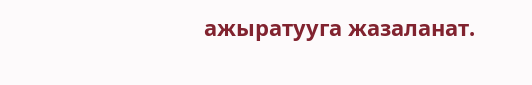ажыратууга жазаланат.